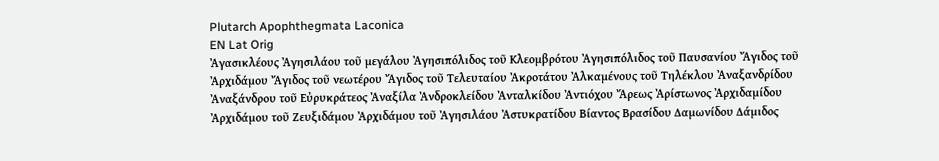Plutarch Apophthegmata Laconica
EN Lat Orig
Ἀγασικλέους Ἀγησιλάου τοῦ μεγάλου Ἀγησιπόλιδος τοῦ Κλεομβρότου Ἀγησιπόλιδος τοῦ Παυσανίου Ἄγιδος τοῦ Ἀρχιδάμου Ἄγιδος τοῦ νεωτέρου Ἄγιδος τοῦ Τελευταίου Ἀκροτάτου Ἀλκαμένους τοῦ Τηλέκλου Ἀναξανδρίδου Ἀναξάνδρου τοῦ Εὐρυκράτεος Ἀναξίλα Ἀνδροκλείδου Ἀνταλκίδου Ἀντιόχου Ἄρεως Ἀρίστωνος Ἀρχιδαμίδου Ἀρχιδάμου τοῦ Ζευξιδάμου Ἀρχιδάμου τοῦ Ἀγησιλάου Ἀστυκρατίδου Βίαντος Βρασίδου Δαμωνίδου Δάμιδος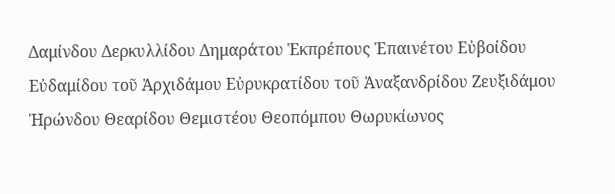Δαμίνδου Δερκυλλίδου Δημαράτου Ἐκπρέπους Ἐπαινέτου Εὐβοίδου Εὐδαμίδου τοῦ Ἀρχιδάμου Εὐρυκρατίδου τοῦ Ἀναξανδρίδου Ζευξιδάμου Ἡρώνδου Θεαρίδου Θεμιστέου Θεοπόμπου Θωρυκίωνος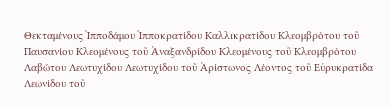Θεκταμένους Ἱπποδάμου Ἱπποκρατίδου Καλλικρατίδου Κλεομβρότου τοῦ Παυσανίου Κλεομένους τοῦ Ἀναξανδρίδου Κλεομένους τοῦ Κλεομβρότου Λαβώτου Λεωτυχίδου Λεωτυχίδου τοῦ Ἀρίστωνος Λέοντος τοῦ Εὐρυκρατίδα Λεωνίδου τοῦ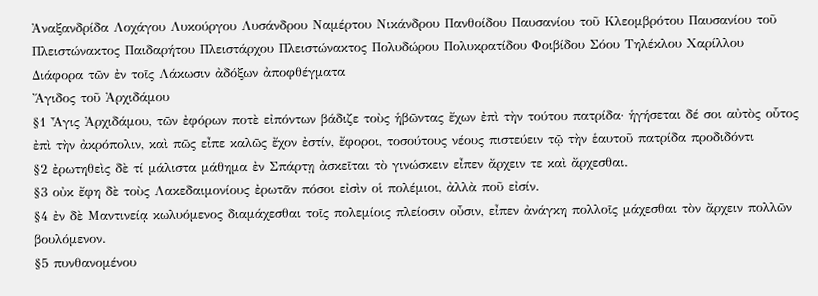Ἀναξανδρίδα Λοχάγου Λυκούργου Λυσάνδρου Ναμέρτου Νικάνδρου Πανθοίδου Παυσανίου τοῦ Κλεομβρότου Παυσανίου τοῦ Πλειστώνακτος Παιδαρήτου Πλειστάρχου Πλειστώνακτος Πολυδώρου Πολυκρατίδου Φοιβίδου Σόου Τηλέκλου Χαρίλλου Διάφορα τῶν ἐν τοῖς Λάκωσιν ἀδόξων ἀποφθέγματα
Ἄγιδος τοῦ Ἀρχιδάμου
§1 Ἆγις Ἀρχιδάμου, τῶν ἐφόρων ποτὲ εἰπόντων βάδιζε τοὺς ἡβῶντας ἔχων ἐπὶ τὴν τούτου πατρίδα· ἡγήσεται δέ σοι αὐτὸς οὗτος ἐπὶ τὴν ἀκρόπολιν, καὶ πῶς εἶπε καλῶς ἔχον ἐστίν, ἔφοροι, τοσούτους νέους πιστεύειν τῷ τὴν ἑαυτοῦ πατρίδα προδιδόντι
§2 ἐρωτηθεὶς δὲ τί μάλιστα μάθημα ἐν Σπάρτῃ ἀσκεῖται τὸ γινώσκειν εἶπεν ἄρχειν τε καὶ ἄρχεσθαι.
§3 οὐκ ἔφη δὲ τοὺς Λακεδαιμονίους ἐρωτᾶν πόσοι εἰσὶν οἱ πολέμιοι, ἀλλὰ ποῦ εἰσίν.
§4 ἐν δὲ Μαντινείᾳ κωλυόμενος διαμάχεσθαι τοῖς πολεμίοις πλείοσιν οὖσιν, εἶπεν ἀνάγκη πολλοῖς μάχεσθαι τὸν ἄρχειν πολλῶν βουλόμενον.
§5 πυνθανομένου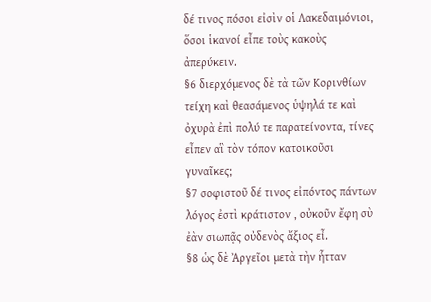δέ τινος πόσοι εἰσὶν οἱ Λακεδαιμόνιοι, ὅσοι ἱκανοί εἶπε τοὺς κακοὺς ἀπερύκειν.
§6 διερχόμενος δὲ τὰ τῶν Κορινθίων τείχη καὶ θεασάμενος ὑψηλά τε καὶ ὀχυρὰ ἐπὶ πολύ τε παρατείνοντα, τίνες εἶπεν αἳ τὸν τόπον κατοικοῦσι γυναῖκες;
§7 σοφιστοῦ δέ τινος εἰπόντος πάντων λόγος ἐστὶ κράτιστον , οὐκοῦν ἔφη σὺ ἐὰν σιωπᾷς οὐδενὸς ἄξιος εἶ.
§8 ὡς δὲ Ἀργεῖοι μετὰ τὴν ἧτταν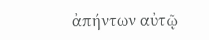ἀπήντων αὐτῷ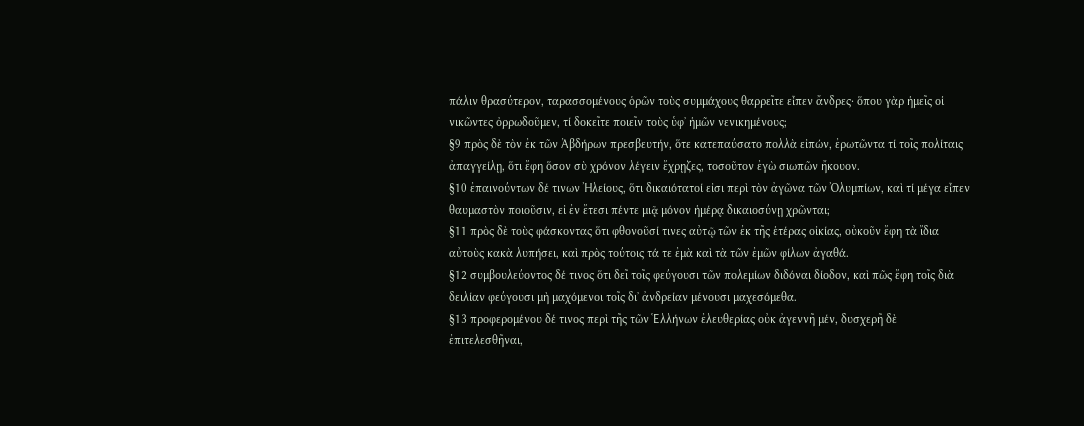πάλιν θρασύτερον, ταρασσομένους ὁρῶν τοὺς συμμάχους θαρρεῖτε εἶπεν ἄνδρες· ὅπου γὰρ ἡμεῖς οἱ νικῶντες ὀρρωδοῦμεν, τί δοκεῖτε ποιεῖν τοὺς ὑφʼ ἡμῶν νενικημένους;
§9 πρὸς δὲ τὸν ἐκ τῶν Ἀβδήρων πρεσβευτήν, ὅτε κατεπαύσατο πολλὰ εἰπών, ἐρωτῶντα τί τοῖς πολίταις ἀπαγγείλῃ, ὅτι ἔφη ὅσον σὺ χρόνον λέγειν ἔχρῃζες, τοσοῦτον ἐγὼ σιωπῶν ἤκουον.
§10 ἐπαινούντων δέ τινων Ἠλείους, ὅτι δικαιότατοί εἰσι περὶ τὸν ἀγῶνα τῶν Ὀλυμπίων, καὶ τί μέγα εἶπεν θαυμαστὸν ποιοῦσιν, εἰ ἐν ἔτεσι πέντε μιᾷ μόνον ἡμέρᾳ δικαιοσύνῃ χρῶνται;
§11 πρὸς δὲ τοὺς φάσκοντας ὅτι φθονοῦσί τινες αὐτῷ τῶν ἐκ τῆς ἑτέρας οἰκίας, οὐκοῦν ἔφη τὰ ἴδια αὐτοὺς κακὰ λυπήσει, καὶ πρὸς τούτοις τά τε ἐμὰ καὶ τὰ τῶν ἐμῶν φίλων ἀγαθά.
§12 συμβουλεύοντος δέ τινος ὅτι δεῖ τοῖς φεύγουσι τῶν πολεμίων διδόναι δίοδον, καὶ πῶς ἔφη τοῖς διὰ δειλίαν φεύγουσι μὴ μαχόμενοι τοῖς διʼ ἀνδρείαν μένουσι μαχεσόμεθα.
§13 προφερομένου δέ τινος περὶ τῆς τῶν Ἑλλήνων ἐλευθερίας οὐκ ἀγεννῆ μέν, δυσχερῆ δὲ ἐπιτελεσθῆναι,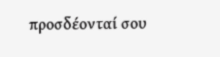προσδέονταί σου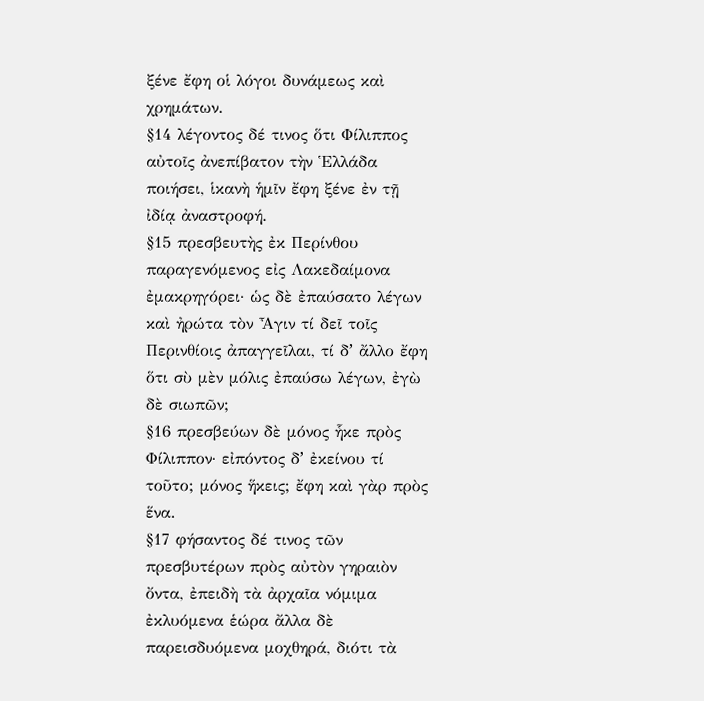ξένε ἔφη οἱ λόγοι δυνάμεως καὶ χρημάτων.
§14 λέγοντος δέ τινος ὅτι Φίλιππος αὐτοῖς ἀνεπίβατον τὴν Ἑλλάδα ποιήσει, ἱκανὴ ἡμῖν ἔφη ξένε ἐν τῇ ἰδίᾳ ἀναστροφή.
§15 πρεσβευτὴς ἐκ Περίνθου παραγενόμενος εἰς Λακεδαίμονα ἐμακρηγόρει· ὡς δὲ ἐπαύσατο λέγων καὶ ἠρώτα τὸν Ἆγιν τί δεῖ τοῖς Περινθίοις ἀπαγγεῖλαι, τί δʼ ἄλλο ἔφη ὅτι σὺ μὲν μόλις ἐπαύσω λέγων, ἐγὼ δὲ σιωπῶν;
§16 πρεσβεύων δὲ μόνος ἧκε πρὸς Φίλιππον· εἰπόντος δʼ ἐκείνου τί τοῦτο; μόνος ἥκεις; ἔφη καὶ γὰρ πρὸς ἕνα.
§17 φήσαντος δέ τινος τῶν πρεσβυτέρων πρὸς αὐτὸν γηραιὸν ὄντα, ἐπειδὴ τὰ ἀρχαῖα νόμιμα ἐκλυόμενα ἑώρα ἄλλα δὲ παρεισδυόμενα μοχθηρά, διότι τὰ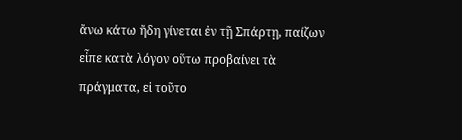ἄνω κάτω ἤδη γίνεται ἐν τῇ Σπάρτῃ, παίζων εἶπε κατὰ λόγον οὕτω προβαίνει τὰ πράγματα, εἰ τοῦτο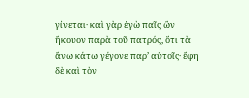γίνεται· καὶ γὰρ ἐγὼ παῖς ὢν ἤκουον παρὰ τοῦ πατρός, ὅτι τὰ ἄνω κάτω γέγονε παρʼ αὐτοῖς· ἔφη δὲ καὶ τὸν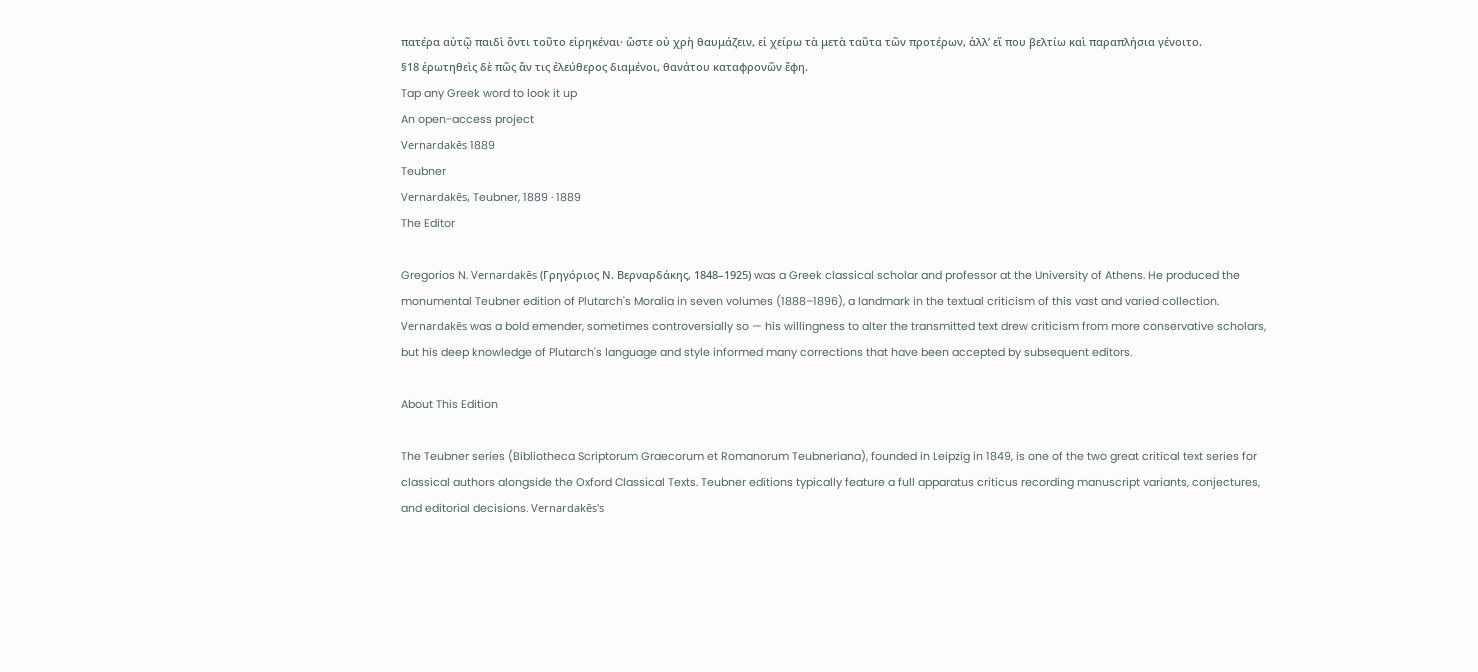πατέρα αὐτῷ παιδὶ ὄντι τοῦτο εἰρηκέναι· ὥστε οὐ χρὴ θαυμάζειν, εἰ χείρω τὰ μετὰ ταῦτα τῶν προτέρων, ἀλλʼ εἴ που βελτίω καὶ παραπλήσια γένοιτο.
§18 ἐρωτηθεὶς δὲ πῶς ἄν τις ἐλεύθερος διαμένοι, θανάτου καταφρονῶν ἔφη.
Tap any Greek word to look it up
An open-access project
Vernardakēs 1889
Teubner
Vernardakēs, Teubner, 1889 · 1889
The Editor

Gregorios N. Vernardakēs (Γρηγόριος Ν. Βερναρδάκης, 1848–1925) was a Greek classical scholar and professor at the University of Athens. He produced the monumental Teubner edition of Plutarch's Moralia in seven volumes (1888–1896), a landmark in the textual criticism of this vast and varied collection. Vernardakēs was a bold emender, sometimes controversially so — his willingness to alter the transmitted text drew criticism from more conservative scholars, but his deep knowledge of Plutarch's language and style informed many corrections that have been accepted by subsequent editors.

About This Edition

The Teubner series (Bibliotheca Scriptorum Graecorum et Romanorum Teubneriana), founded in Leipzig in 1849, is one of the two great critical text series for classical authors alongside the Oxford Classical Texts. Teubner editions typically feature a full apparatus criticus recording manuscript variants, conjectures, and editorial decisions. Vernardakēs's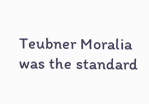Teubner Moralia was the standard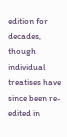edition for decades, though individual treatises have since been re-edited in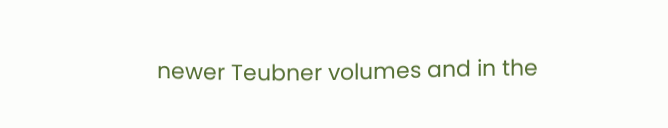newer Teubner volumes and in the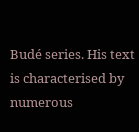Budé series. His text is characterised by numerous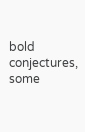bold conjectures, some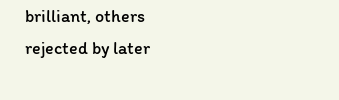brilliant, others rejected by later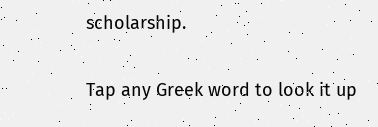scholarship.

Tap any Greek word to look it up